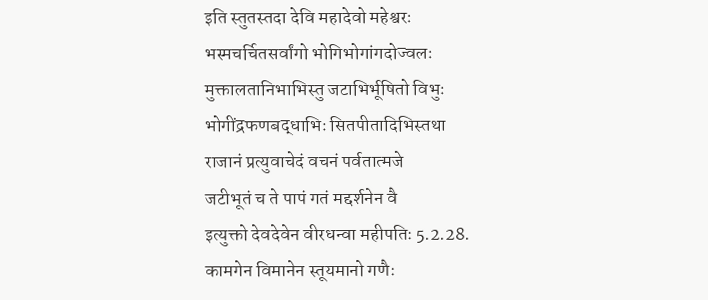इति स्तुतस्तदा देवि महादेवो महेश्वरः
भस्मचर्चितसर्वांगो भोगिभोगांगदोज्वलः
मुक्तालतानिभाभिस्तु जटाभिर्भूषितो विभुः
भोगींद्रफणबद्धाभिः सितपीतादिभिस्तथा
राजानं प्रत्युवाचेदं वचनं पर्वतात्मजे
जटीभूतं च ते पापं गतं मद्दर्शनेन वै
इत्युक्तो देवदेवेन वीरधन्वा महीपतिः 5.2.28.
कामगेन विमानेन स्तूयमानो गणैः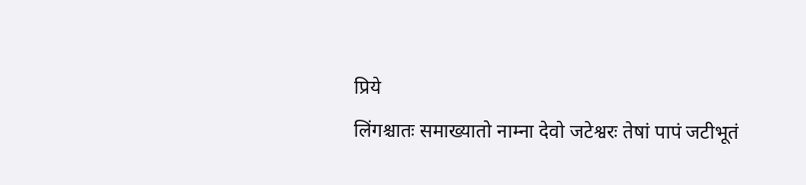प्रिये
लिंगश्चातः समाख्यातो नाम्ना देवो जटेश्वरः तेषां पापं जटीभूतं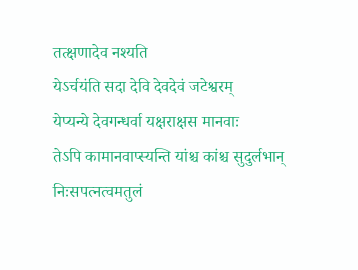तत्क्षणादेव नश्यति
येऽर्चयंति सदा देवि देवदेवं जटेश्वरम्
येप्यन्ये देवगन्धर्वा यक्षराक्षस मानवाः
तेऽपि कामानवाप्स्यन्ति यांश्च कांश्च सुदुर्लभान्
निःसपत्नत्वमतुलं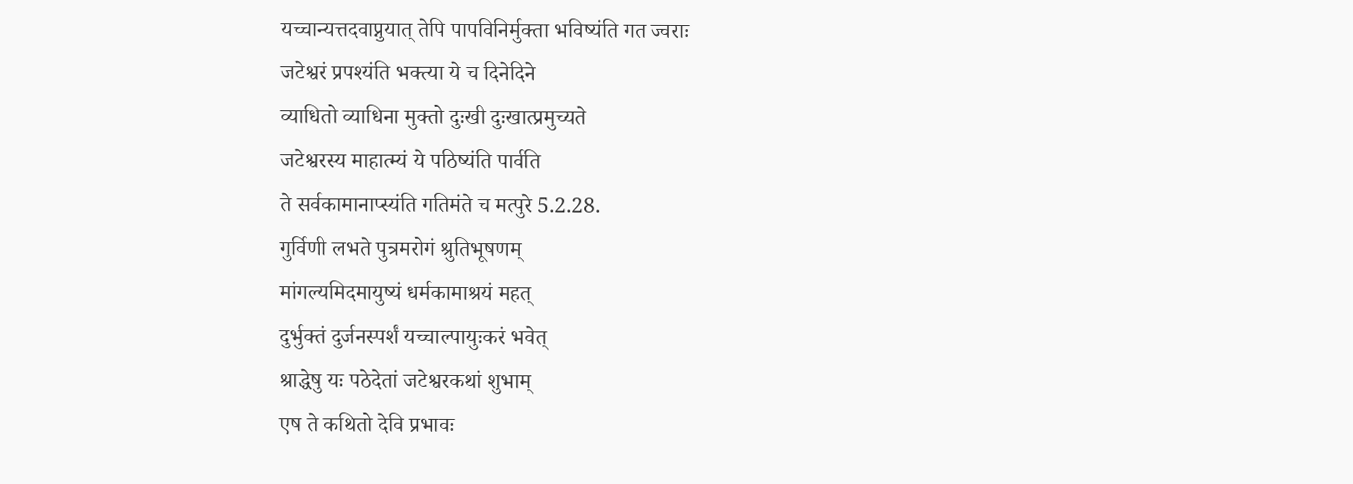यच्चान्यत्तदवाप्नुयात् तेपि पापविनिर्मुक्ता भविष्यंति गत ज्वराः
जटेश्वरं प्रपश्यंति भक्त्या ये च दिनेदिने
व्याधितो व्याधिना मुक्तो दुःखी दुःखात्प्रमुच्यते
जटेश्वरस्य माहात्म्यं ये पठिष्यंति पार्वति
ते सर्वकामानाप्स्यंति गतिमंते च मत्पुरे 5.2.28.
गुर्विणी लभते पुत्रमरोगं श्रुतिभूषणम्
मांगल्यमिदमायुष्यं धर्मकामाश्रयं महत्
दुर्भुक्तं दुर्जनस्पर्शं यच्चाल्पायुःकरं भवेत्
श्राद्धेषु यः पठेदेतां जटेश्वरकथां शुभाम्
एष ते कथितो देवि प्रभावः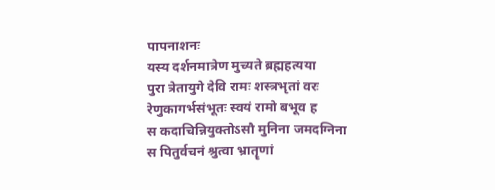पापनाशनः
यस्य दर्शनमात्रेण मुच्यते ब्रह्महत्यया
पुरा त्रेतायुगे देवि रामः शस्त्रभृतां वरः
रेणुकागर्भसंभूतः स्वयं रामो बभूव ह
स कदाचिन्नियुक्तोऽसौ मुनिना जमदग्निना
स पितुर्वचनं श्रुत्वा भ्रातॄणां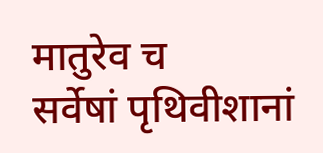मातुरेव च
सर्वेषां पृथिवीशानां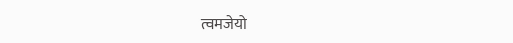त्वमजेयो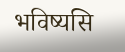भविष्यसि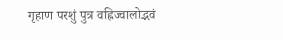गृहाण परशुं पुत्र वह्निज्वालोद्भवं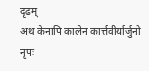दृढम्
अथ केनापि कालेन कार्त्तवीर्यार्जुनो नृपः